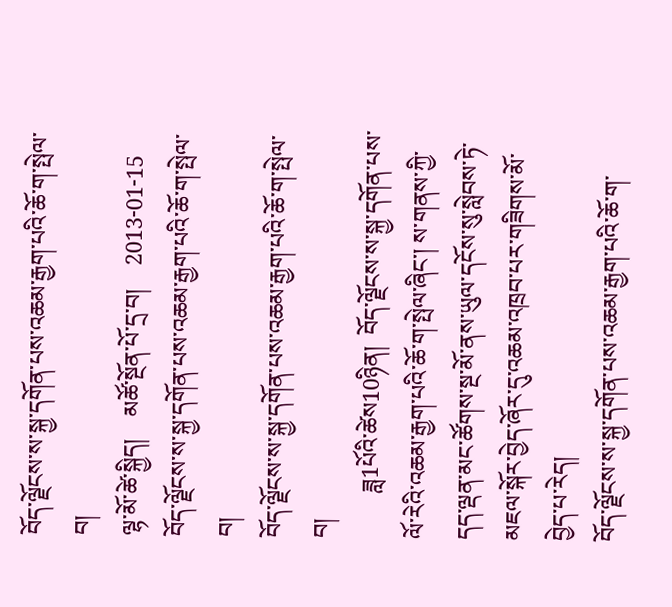བོད་ལྗོངས་ས་སྐྱ་དགོན་པས་འཆམ་རྒྱག་པའི་ཆོ་ག་སྤེལ་བ།
ལྷ་མོ་ཚེ་སྐྱིད།    མཚོ་སྔོན་པོ་དྲ་བ།    2013-01-15
བོད་ལྗོངས་ས་སྐྱ་དགོན་པས་འཆམ་རྒྱག་པའི་ཆོ་ག་སྤེལ་བ།
བོད་ལྗོངས་ས་སྐྱ་དགོན་པས་འཆམ་རྒྱག་པའི་ཆོ་ག་སྤེལ་བ།
        ཟླ1པོའི་ཚེས10ཉིན།  བོད་ལྗོངས་ས་སྐྱ་དགོན་པས་ལོ་རེའི་འཆམ་རྒྱག་པའི་ཆོ་ག་སྤེལ་ཞིང་། ས་གནས་ཀྱི་དད་ལྡན་མང་ཚོགས་སྔ་མོ་ནས་ཡུལ་དངོས་སུ་སླེབས་ཏེ་མཇལ་སྐོར་བྱེད་ཞོར་དུ་འཆམ་འཁྲབ་པར་གཟིགས་མོ་བྱེད་པ་རེད།
བོད་ལྗོངས་ས་སྐྱ་དགོན་པས་འཆམ་རྒྱག་པའི་ཆོ་ག་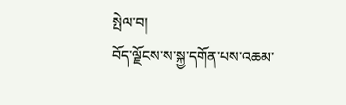སྤེལ་བ།
བོད་ལྗོངས་ས་སྐྱ་དགོན་པས་འཆམ་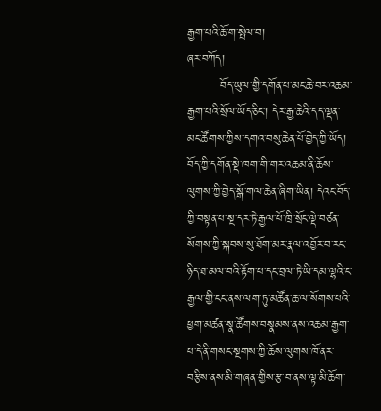རྒྱག་པའི་ཆོ་ག་སྤེལ་བ།
ཞར་བཀོད།
        བོད་ཡུལ་གྱི་དགོན་པ་མང་ཆེ་བར་འཆམ་རྒྱག་པའི་སྲོལ་ཡོད་ཅིང་། དེར་རྒྱ་ཆེའི་དད་ལྡན་མང་ཚོགས་ཀྱིས་དགའ་བསུ་ཆེན་པོ་བྱེད་ཀྱི་ཡོད།  བོད་ཀྱི་དགོན་སྡེ་ཁག་གི་གར་འཆམ་ནི་ཆོས་ལུགས་ཀྱི་བྱེད་སྒོ་གལ་ཆེན་ཞིག་ཡིན། དེའང་བོད་ཀྱི་བསྟན་པ་སྔ་དར་ཏེ་རྒྱལ་པོ་ཁྲི་སྲོང་ལྡེ་བཙན་སོགས་ཀྱི་སྐབས་སུ་ཐོག་མར་རྣལ་འབྱོར་བ་རང་ཉིད་ཐ་མལ་བའི་རྟོག་པ་དང་བྲལ་ཏེ་ཡི་དམ་ལྷའི་ང་རྒྱལ་གྱི་ངང་ནས་ལག་ཏུ་མཚོན་ཆ་ལ་སོགས་པའི་ཕྱག་མཚན་སྣ་ཚོགས་བསྣམས་ནས་འཆམ་རྒྱག་པ་དེ་ནི་གསང་སྔགས་ཀྱི་ཆོས་ལུགས་ཁོ་ནར་བརྩིས་ནས་མི་གཞན་གྱིས་རྩ་བ་ནས་ལྟ་མི་ཆོག་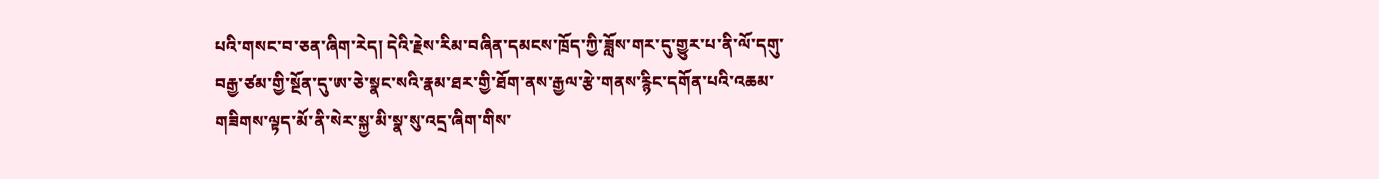པའི་གསང་བ་ཅན་ཞིག་རེད། དེའི་རྗེས་རིམ་བཞིན་དམངས་ཁྲོད་ཀྱི་ཟློས་གར་དུ་གྱུར་པ་ནི་ལོ་དགུ་བརྒྱ་ཙམ་གྱི་སྔོན་དུ་ཨ་ཅེ་སྣང་སའི་རྣམ་ཐར་གྱི་ཐོག་ནས་རྒྱལ་རྩེ་གནས་རྙིང་དགོན་པའི་འཆམ་གཟིགས་ལྟད་མོ་ནི་སེར་སྐྱ་མི་སྣ་སུ་འདྲ་ཞིག་གིས་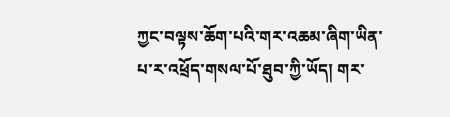ཀྱང་བལྟས་ཆོག་པའི་གར་འཆམ་ཞིག་ཡིན་པ་ར་འཕྲོད་གསལ་པོ་ཐུབ་ཀྱི་ཡོད། གར་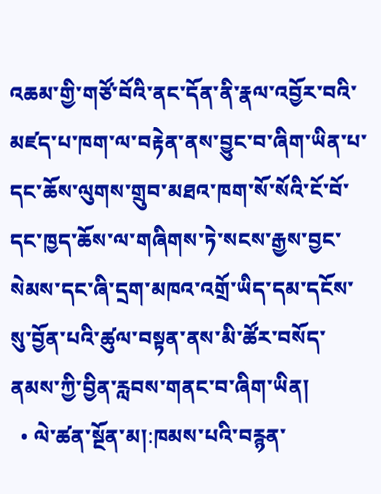འཆམ་གྱི་གཙོ་བོའི་ནང་དོན་ནི་རྣལ་འབྱོར་བའི་མཛད་པ་ཁག་ལ་བརྟེན་ནས་བྱུང་བ་ཞིག་ཡིན་པ་དང་ཆོས་ལུགས་གྲུབ་མཐའ་ཁག་སོ་སོའི་ངོ་བོ་དང་ཁྱད་ཆོས་ལ་གཞིགས་ཏེ་སངས་རྒྱས་བྱང་སེམས་དང་ཞི་དྲག་མཁའ་འགྲོ་ཡིད་དམ་དངོས་སུ་བྱོན་པའི་ཚུལ་བསྟན་ནས་མི་ཚོར་བསོད་ནམས་ཀྱི་བྱིན་རླབས་གནང་བ་ཞིག་ཡིན།
  • ལེ་ཚན་སྔོན་མ།:ཁམས་པའི་བརྙན་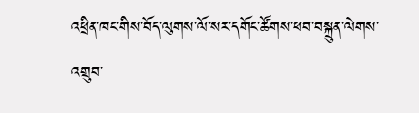འཕྲིན་ཁང་གིས་བོད་ལུགས་ལོ་སར་དགོང་ཚོགས་ཕབ་བསྐྲུན་ལེགས་འགྲུབ་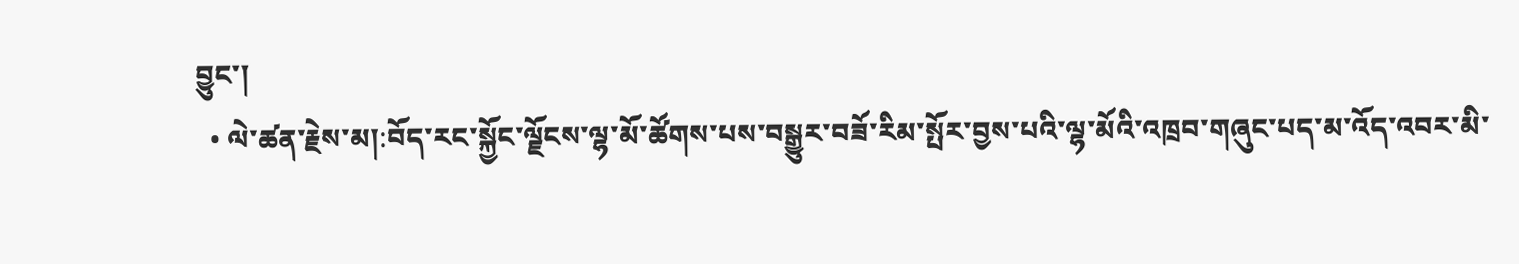བྱུང་།
  • ལེ་ཚན་རྗེས་མ།:བོད་རང་སྐྱོང་ལྗོངས་ལྷ་མོ་ཚོགས་པས་བསྒྱུར་བཟོ་རིམ་སྤོར་བྱས་པའི་ལྷ་མོའི་འཁྲབ་གཞུང་པད་མ་འོད་འབར་མི་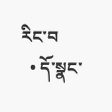རིང་བ
  • དོ་སྣང་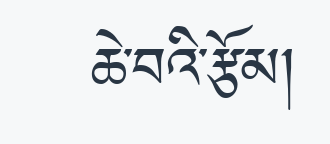ཆེ་བའི་རྩོམ།